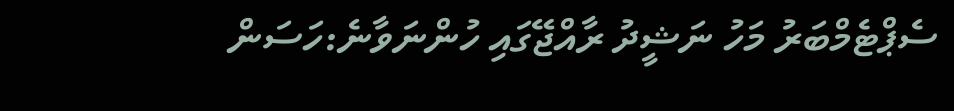ސެޕްޓެމްބަރު މަހު ނަޝީދު ރާއްޖޭގައި ހުންނަވާނެ:ހަސަން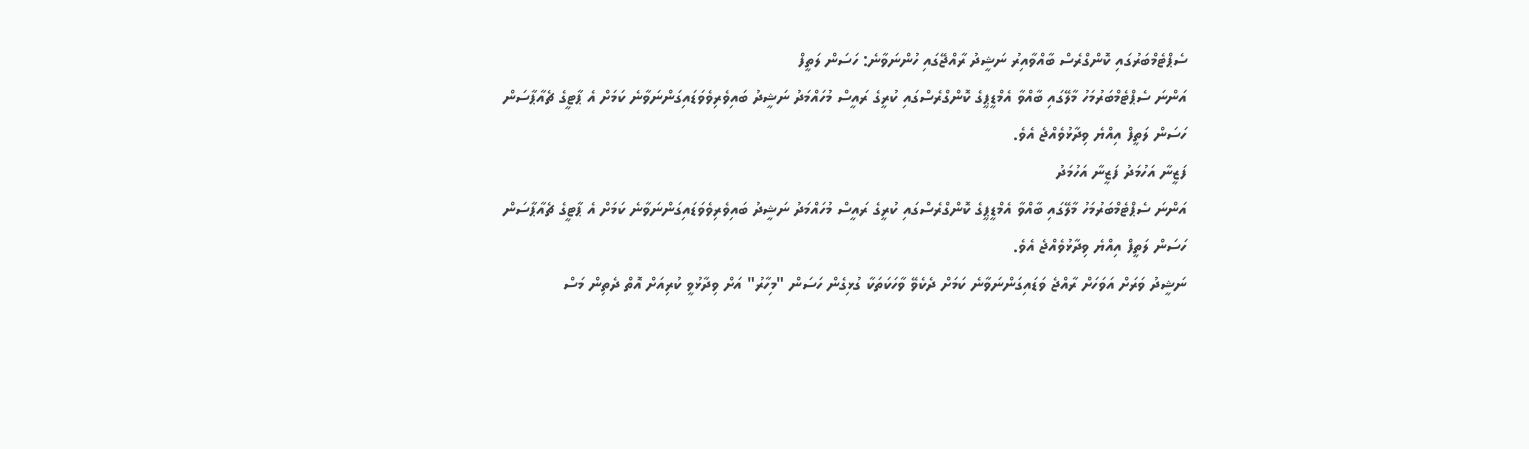ސެޕްޓެމްބަރުގައި ކޮންގްރެސް ބާއްވާއިރު ނަޝީދު ރާއްޖޭގައި ހުންނަވާނެ: ހަސަން ލަތީފް
އަންނަ ސެޕްޓެމްބަރުމަހު މާލޭގައި ބާއްވާ އެމްޑީޕީގެ ކޮންގްރެސްގައި ކުރީގެ ރައީސް މުހައްމަދު ނަޝީދު ބައިވެރިވެވަޑައިގަންނަވާނެ ކަމަށް އެ ޕާޓީގެ ޗެއާޕާސަން ހަސަން ލަތީފް އިއްޔެ ވިދާޅުވެއްޖެ އެވެ.
ފަޒީނާ އަހުމަދު ފަޒީނާ އަހުމަދު
އަންނަ ސެޕްޓެމްބަރުމަހު މާލޭގައި ބާއްވާ އެމްޑީޕީގެ ކޮންގްރެސްގައި ކުރީގެ ރައީސް މުހައްމަދު ނަޝީދު ބައިވެރިވެވަޑައިގަންނަވާނެ ކަމަށް އެ ޕާޓީގެ ޗެއާޕާސަން ހަސަން ލަތީފް އިއްޔެ ވިދާޅުވެއްޖެ އެވެ.
ނަޝީދު ވަރަށް އަވަހަށް ރާއްޖެ ވަޑައިގަންނަވާނެ ކަމަށް ދެކެވޭ ވާހަކަތަކާ ގުޅިގެން ހަސަން "މިހާރު" އަށް ވިދާޅުވީ ކުރިއަށް އޮތް ދެތިން މަސް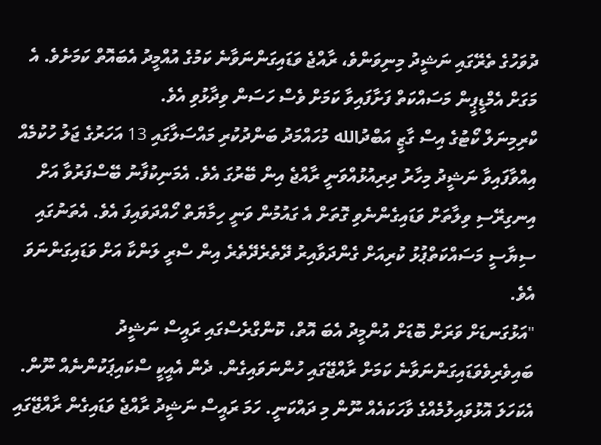ދުވަހުގެ ތެރޭގައި ނަޝީދު މިނިވަންވެ، ރާއްޖެ ވަޑައިގަންނަވާނެ ކަމުގެ އުއްމީދު އެބައޮތް ކަމަށެވެ. އެ މަގަށް އެމްޑީޕީން މަސައްކަތް ފަށާފައިވާ ކަމަށް ވެސް ހަސަން ވިދާޅުވި އެވެ.
ކްރިމިނަލް ކޯޓުގެ އިސް ގާޒީ އަބްދުالله މުހައްމަދު ބަންދުކުރި މައްސަލާގައި 13 އަހަރުގެ ޖަލު ހުކުމެއް އިއްވާފައިވާ ނަޝީދު މިހާރު ދިރިއުޅުއްވަނީ ރާއްޖެ އިން ބޭރުގަ އެވެ. އެމަނިކުފާނު ބޭސްފަރުވާ އަށް އިނގިރޭސި ވިލާތަށް ވަޑައިގެންނެވި ގޮތަށް އެ ގައުމުން ވަނީ ހިމާޔަތް ހޯއްދަވައިފަ އެވެ. އެތަނުގައި ސިޔާސީ މަސައްކަތްޕުޅު ކުރިއަށް ގެންދަވާއިރު ދޭތެރެދޭތެރެ އިން ސްރީ ލަންކާ އަށް ވަޑައިގަންނަވަ އެވެ.
"އަޅުގަނޑަށް ވަރަށް ބޮޑަށް އުންމީދު އެބަ އޮތް، ކޮންގްރެސްގައި ރައީސް ނަޝީދު ބައިވެރިވެވަޑައިގަންނަވާނެ ކަމަށް ރާއްޖޭގައި ހުންނަވައިގެން. ދެން އެއީކީ ސްކައިޕަކުންނެއް ނޫން. އެކަހަލަ އޮޅުވައިލުމެއްގެ ވާހަކައެއް ނޫން މި ދައްކަނީ. ހަމަ ރައީސް ނަޝީދު ރާއްޖެ ވަޑައިގެން ރާއްޖޭގައި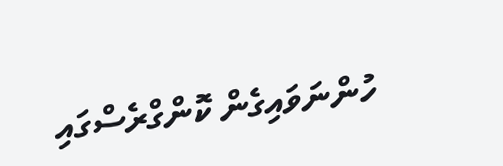ހުންނަވައިގެން ކޮންގްރެސްގައި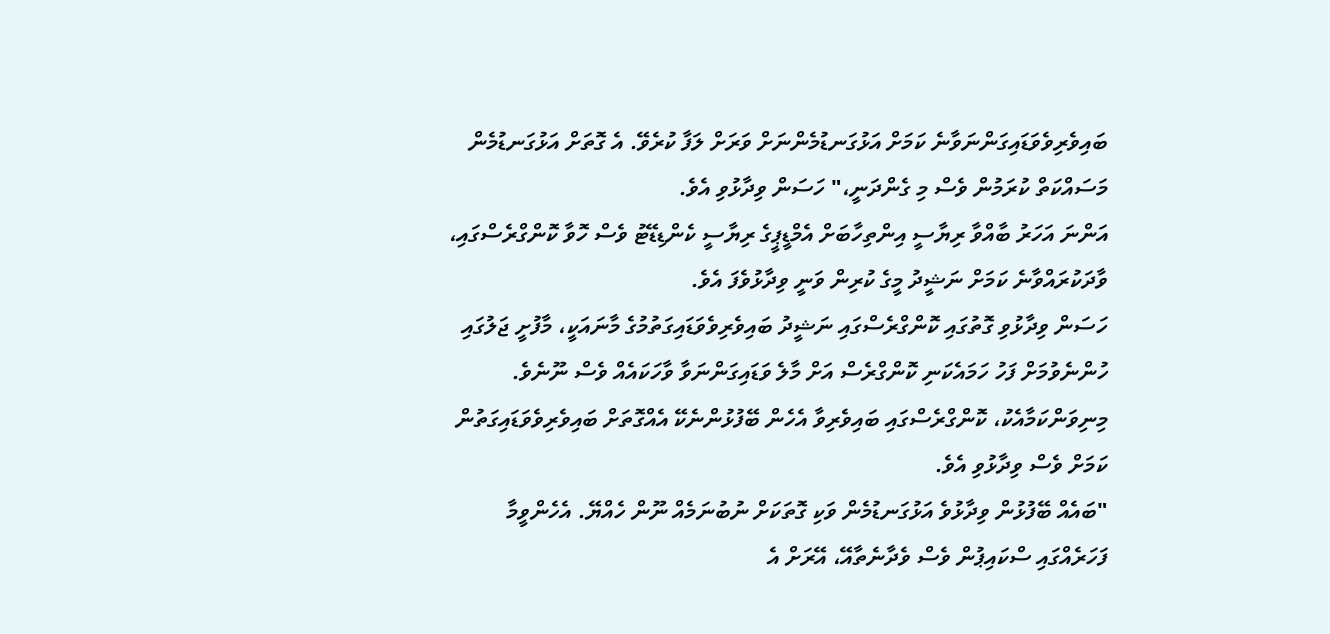ބައިވެރިވެވަޑައިގަންނަވާނެ ކަމަށް އަޅުގަނޑުމެންނަށް ވަރަށް ލަފާ ކުރެވޭ. އެ ގޮތަށް އަޅުގަނޑުމެން މަސައްކަތް ކުރަމުން ވެސް މި ގެންދަނީ،" ހަސަން ވިދާޅުވި އެވެ.
އަންނަ އަހަރު ބާއްވާ ރިޔާސީ އިންތިހާބަށް އެމްޑީޕީގެ ރިޔާސީ ކެންޑިޑޭޓު ވެސް ހޮވާ ކޮންގްރެސްގައި، ވާދަކުރައްވާނެ ކަމަށް ނަޝީދު މީގެ ކުރިން ވަނީ ވިދާޅުވެފަ އެވެ.
ހަސަން ވިދާޅުވި ގޮތުގައި ކޮންގްރެސްގައި ނަޝީދު ބައިވެރިވެވަޑައިގަތުމުގެ މާނައަކީ، މާފުށީ ޖަލުގައި ހުންނެވުމަށް ފަހު ހަމައެކަނި ކޮންގްރެސް އަށް މާލެ ވަޑައިގަންނަވާ ވާހަކައެއް ވެސް ނޫނެވެ. މިނިވަންކަމާއެކު، ކޮންގްރެސްގައި ބައިވެރިވާ އެހެން ބޭފުޅުންނެކޭ އެއްގޮތަށް ބައިވެރިވެވަޑައިގަތުން ކަމަށް ވެސް ވިދާޅުވި އެވެ.
"ބައެއް ބޭފުޅުން ވިދާޅުވެ އަޅުގަނޑުމެން ވަކި ގޮތަކަށް ނުބުނަމެއް ނޫން ހެއްޔޭ. އެހެންވީމާ ފަހަރެއްގައި ސްކައިޕުން ވެސް ވެދާނެތާއޭ، އޭރަށް އެ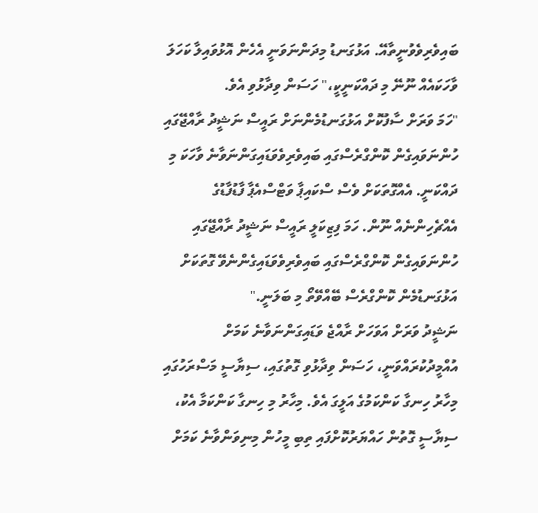ބައިވެރިވެވުނީތާއޭ. އަޅުގަނޑު މިދަންނަވަނީ އެހެން އޮޅުވައިލާ ކަހަލަ ވާހަކައެއް ނޫނޭ މި ދައްކަނީކީ،" ހަސަން ވިދާޅުވި އެވެ.
"ހަމަ ވަރަށް ސާފުކޮށް އަޅުގަނޑުމެންނަށް ރައީސް ނަޝީދު ރާއްޖޭގައި ހުންނަވައިގެން ކޮންގްރެސްގައި ބައިވެރިވެވަޑައިގަންނަވާނެ ވާހަކަ މި ދައްކަނީ. އެއްގޮތަކަށް ވެސް ސްކައިޕާ ވަޓްސްއެޕާ ފާޑުފާޑުގެ އެއްޗެހިންނެއް ނޫން. ހަމަ ފިޒިކަލީ ރައީސް ނަޝީދު ރާއްޖޭގައި ހުންނަވައިގެން ކޮންގްރެސްގައި ބައިވެރިވެވަޑައިގެންނެވޭ ގޮތަކަށް އަޅުގަނޑުމެން ކޮންގްރެސް ބޭއްވޭތޯ މި ބަލަނީ."
ނަޝީދު ވަރަށް އަވަހަށް ރާއްޖެ ވަޑައިގަންނަވާނެ ކަމަށް އުއްމީދުކުރައްވަނީ، ހަސަން ވިދާޅުވި ގޮތުގައި، ސިޔާސީ މަސްރަހުގައި މިހާރު ހިނގާ ކަންކަމުގެ އަލީގަ އެވެ. މިހާރު މި ހިނގާ ކަންކަމާ އެކު، ސިޔާސީ ގޮތުން ހައްޔަރުކޮށްފައި ތިބި މީހުން މިނިވަންވާނެ ކަމަށް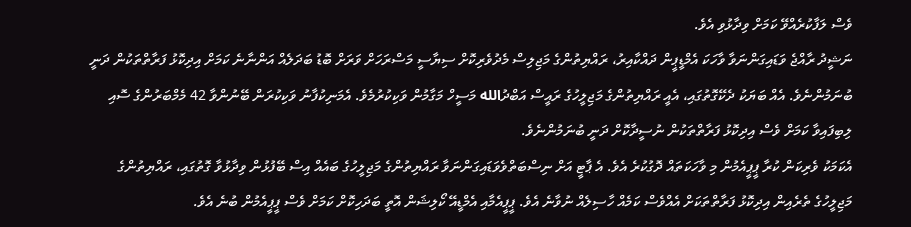ވެސް ލަފާކުރެއްވޭ ކަމަށް ވިދާޅުވި އެވެ.
ނަޝީދު ރާއްޖެ ވަޑައިގަންނަވާ ވާހަކަ އެމްޑީޕީން ދައްކާއިރު، ރައްޔިތުންގެ މަޖިލިސް މެދުވެރިކޮށް ސިޔާސީ މަސްރަހަށް ވަރަށް ބޮޑު ބަދަލެއް އަންނާނެ ކަމަށް އިދިކޮޅު ފަރާތްތަކުން ދަނީ ބުނަމުންނެވެ. އެއް ބަޔަކު ދެކޭގޮތުގައި، އެއީ ރައްޔިތުންގެ މަޖިލީހުގެ ރައީސް އަބްދުالله މަސީހް މަގާމުން ވަކިކުރުމެވެ. އެމަނިކުފާނު ވަކިކުރަން ބޭނުންވާ 42 މެމްބަރުންގެ ސޮއި ލިބިފައިވާ ކަމަށް ވެސް އިދިކޮޅު ފަރާތްތަކުން ނުސީދާކޮށް ދަނީ ބުނަމުންނެވެ.
އެކަމަކު ވެރިކަން ކުރާ ޕީޕީއެމުން މި ވާހަކަތައް ދޮގުކުރެ އެވެ. އެ ޕާޓީ އަށް ނިސްބަތްވެވަޑައިގަންނަވާ ރައްޔިތުންގެ މަޖިލީހުގެ ބައެއް އިސް ބޭފުޅުން ވިދާޅުވާ ގޮތުގައި، ރައްޔިތުންގެ މަޖިލީހުގެ ތެރެއިން އިދިކޮޅު ފަރާތްތަކަށް އެއްވެސް ކަމެއް ހާސިލެއް ނުވާނެ އެވެ. ޕީޕީއެމާއި އެމްޑީއޭ ކޯލިޝަން އޮތީ ބަދަހިކޮށް ކަމަށް ވެސް ޕީޕީއެމުން ބުނެ އެވެ.